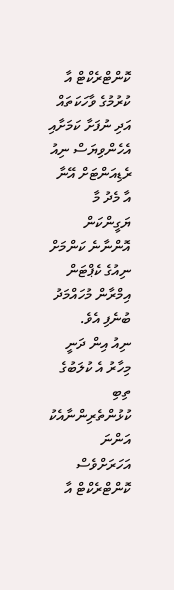ކޮންޓްރެކްޓް އާ ކުރުމުގެ ވާހަކަތައް އަދި ނުފަށާ ކަމަށާއި އެހެންވިޔަސް ނިއު ރެޑިއަންޓަށް އޭނާ އާ މެދު މާ ޔަގީންކަން އޮންނާނެ ކަންމަށް ނިއުގެ ކެޕްޓަން އިމްރާން މުހައްމަދު ބުނެފި އެވެ.
ނިއު އިން ދަނީ މިހާރު އެ ކުލަބުގެ ތިބި ކުޅުންތެރިންނާއެކު އަންނަ އަހަރަށްވެސް ކޮންޓްރެކްޓް އާ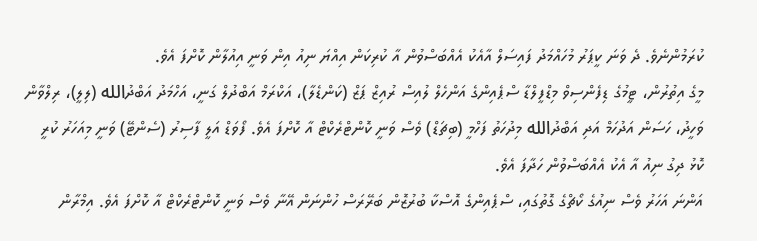ކުރަމުންނެވެ. ދެ ވަނަ ކީޕަރު މުހައްމަދު ފައިސަލް އާއެކު އެއްބަސްވުން އާ ކުރިކަން އިއްޔަ ނިއު އިން ވަނީ އިއުލާން ކޮށްފަ އެވެ.
މީގެ އިތުރުން، ޓީމުގެ ޑިފެންސިވް މިޑްފީލްޑާ ސްޕެއިންގެ އަންހެލް ލުއިސް ރުއިޒް ޕަޒް (ކަންޑެލާ)، އަކްރަމް އަބްދުލް ގަނީ، އަހްމަދު އަބްދުالله (ލިލީ)، ރިލްވާން ވަހީދު، ހަސަން އަދުހަމް އަދި އަބްދުالله މިދުހަތު ފަހްމީ (ބިޗަޑް) ވެސް ވަނީ ކޮންޓްރެކްޓް އާ ކޮށްފަ އެވެ. ފޯވަޑް އަލީ ފާސިރު (ސެންޓޭ) ވަނީ މިއަހަރު ކުރީ ކޮޅު ދިގު ނިއު އާ އެކު އެއްބަސްވުން ހަދާފަ އެވެ.
އަންނަ އަހަރު ވެސް ނިއުގެ ކޯޗްގެ ގޮތުގައި، ސްޕެއިންގެ އޮސްކާ ބުރުޒޮން ބަރޭރަސް ހުންނަން އޭނާ ވެސް ވަނީ ކޮންޓްރެކްޓް އާ ކޮށްފަ އެވެ. އިމްރާން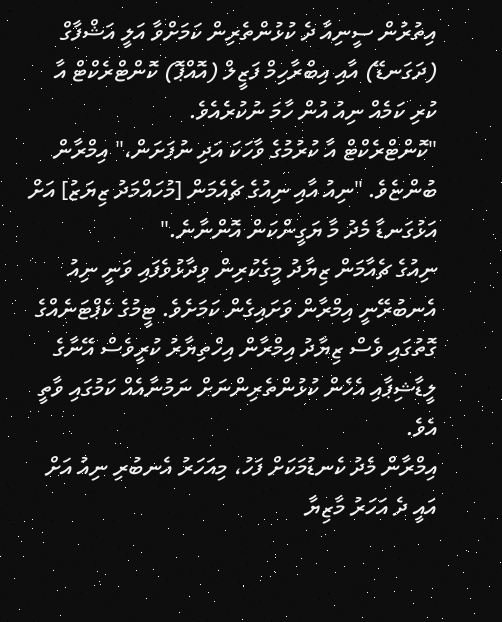އިތުރުން ސީނިއާ ދެ ކުޅުންތެރިން ކަމަށްވާ އަލީ އަޝްފާގް (ދަގަނޑޭ) އާއި އިބްރާހިމް ފަޒީލް (އޮއްޕޮ) ކޮންޓްރެކްޓް އާ ކުރި ކަމެއް ނިއު އުން ހާމަ ނުކުރެއެވެ.
"ކޮންޓްރެކްޓް އާ ކުރުމުގެ ވާހަކަ އަދި ނުފަށަން،" އިމްރާން ބުންޏެވެ. "ނިއު އާއި ނިއުގެ ޗެއެމަން [މުހައްމަދު ޒިޔަޒު] އަށް އަޅުގަނޑާ މެދު މާ ޔަގީންކަން އޮންނާނެ."
ނިއުގެ ޗެއާމަން ޒިޔާދު މީގެކުރިން ވިދާޅުވެފައި ވަނީ ނިއު އެނބުރޭނީ އިމްރާން ވަށައިގެން ކަމަށެވެ. ޓީމުގެ ކެޕްޓަނެއްގެ ގޮތުގައި ވެސް ޒިޔާދު އިމްރާން އިހްތިޔާރު ކުރީވެސް އޭނާގެ ލީޑާޝިޕާއި އެހެން ކުޅުންތެރިންނަށް ނަމުނާއެއް ކަމުގައި ވާތީ އެވެ.
އިމްރާން މެދު ކެނޑުމަކަށް ފަހު، މިއަހަރު އެނބުރި ނިއު އަށް އައީ ދެ އަހަރު މާޒިޔާ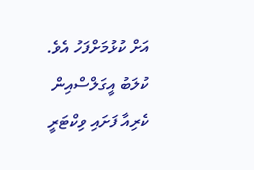އަށް ކުޅުމަށްފަހު އެވެ. ކުލަބު އީގަލްސްއިން ކެރިއާ ފަށައި ވިކްޓަރީ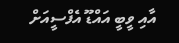އާއި ވީބީ އައްޑޫ އެފްސީއަށް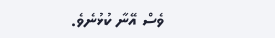ވެސް އޭނާ ކުޅުނެވެ.